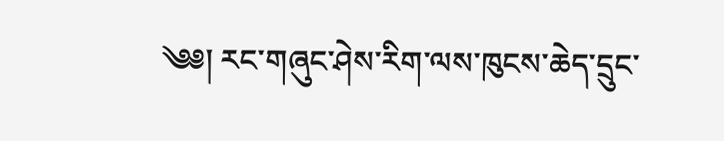༄༅། རང་གཞུང་ཤེས་རིག་ལས་ཁུངས་ཆེད་དྲུང་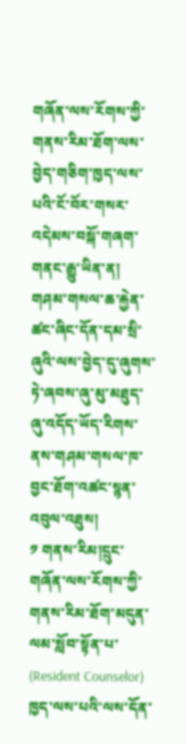གཞོན་ལས་རོགས་ཀྱི་གནས་རིམ་ཐོག་ལས་བྱེད་གཅིག་ཁྱད་ལས་པའི་ངོ་བོར་གསར་འདེམས་བསྐོ་གཞག་གནང་རྒྱུ་ཡིན་ན། གཤམ་གསལ་ཆ་རྐྱེན་ཚང་ཞིང་དོན་དམ་སྲི་ཞུའི་ལས་བྱེད་དུ་ཞུགས་ཏེ་ཞབས་ཞུ་མུ་མཐུད་ཞུ་འདོད་ཡོད་རིགས་ནས་གཤམ་གསལ་ཁ་བྱང་ཐོག་འཚང་སྙན་འབུལ་འཐུས།
༡ གནས་རིམ།དྲུང་གཞོན་ལས་རོགས་ཀྱི་གནས་རིམ་ཐོག་མདུན་ལམ་སློབ་སྟོན་པ་ (Resident Counselor) ཁྱད་ལས་པའི་ལས་དོན་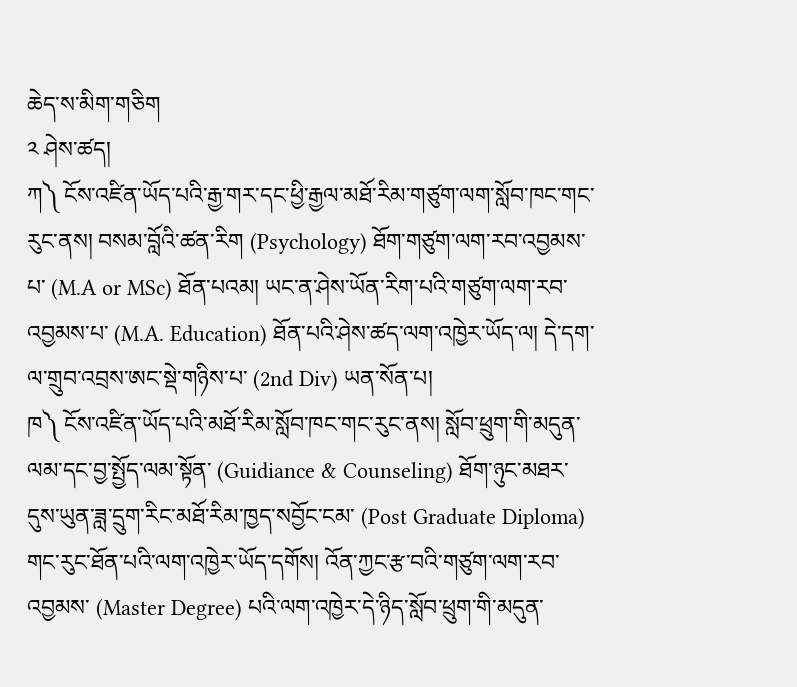ཆེད་ས་མིག་གཅིག
༢ ཤེས་ཚད།
ཀ༽ ངོས་འཛིན་ཡོད་པའི་རྒྱ་གར་དང་ཕྱི་རྒྱལ་མཐོ་རིམ་གཙུག་ལག་སློབ་ཁང་གང་རུང་ནས། བསམ་བློའི་ཚན་རིག (Psychology) ཐོག་གཙུག་ལག་རབ་འབྱམས་པ་ (M.A or MSc) ཐོན་པའམ། ཡང་ན་ཤེས་ཡོན་རིག་པའི་གཙུག་ལག་རབ་འབྱམས་པ་ (M.A. Education) ཐོན་པའི་ཤེས་ཚད་ལག་འཁྱེར་ཡོད་ལ། དེ་དག་ལ་གྲུབ་འབྲས་ཨང་སྡེ་གཉིས་པ་ (2nd Div) ཡན་སོན་པ།
ཁ༽ ངོས་འཛིན་ཡོད་པའི་མཐོ་རིམ་སློབ་ཁང་གང་རུང་ནས། སློབ་ཕྲུག་གི་མདུན་ལམ་དང་བྱ་སྤྱོད་ལམ་སྟོན་ (Guidiance & Counseling) ཐོག་ཉུང་མཐར་དུས་ཡུན་ཟླ་དྲུག་རིང་མཐོ་རིམ་ཁྱད་སབྱོང་ངམ་ (Post Graduate Diploma) གང་རུང་ཐོན་པའི་ལག་འཁྱེར་ཡོད་དགོས། འོན་ཀྱང་རྩ་བའི་གཙུག་ལག་རབ་འབྱམས་ (Master Degree) པའི་ལག་འཁྱེར་དེ་ཉིད་སློབ་ཕྲུག་གི་མདུན་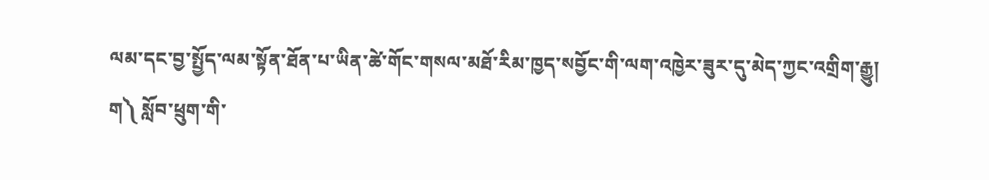ལམ་དང་བྱ་སྤྱོད་ལམ་སྟོན་ཐོན་པ་ཡིན་ཚེ་གོང་གསལ་མཐོ་རིམ་ཁྱད་སབྱོང་གི་ལག་འཁྱེར་ཟུར་དུ་མེད་ཀྱང་འགྲིག་རྒྱུ།
ག༽ སློབ་ཕྲུག་གི་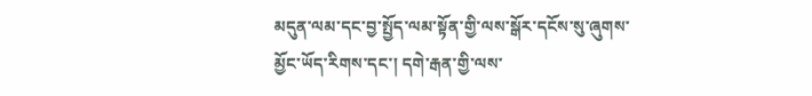མདུན་ལམ་དང་བྱ་སྤྱོད་ལམ་སྟོན་གྱི་ལས་སྒོར་དངོས་སུ་ཞུགས་མྱོང་ཡོད་རིགས་དང་། དགེ་རྒན་གྱི་ལས་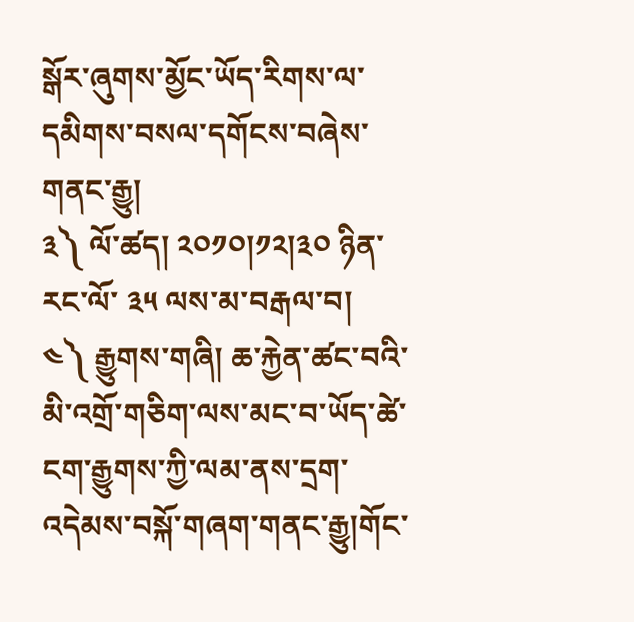སྒོར་ཞུགས་མྱོང་ཡོད་རིགས་ལ་དམིགས་བསལ་དགོངས་བཞེས་གནང་རྒྱུ།
༣༽ ལོ་ཚད། ༢༠༡༠།༡༢།༣༠ ཉིན་རང་ལོ་ ༣༥ ལས་མ་བརྒལ་བ།
༤༽ རྒྱུགས་གཞི། ཆ་རྐྱེན་ཚང་བའི་མི་འགྲོ་གཅིག་ལས་མང་བ་ཡོད་ཚེ་ངག་རྒྱུགས་ཀྱི་ལམ་ནས་དྲག་འདེམས་བསྐོ་གཞག་གནང་རྒྱུ།གོང་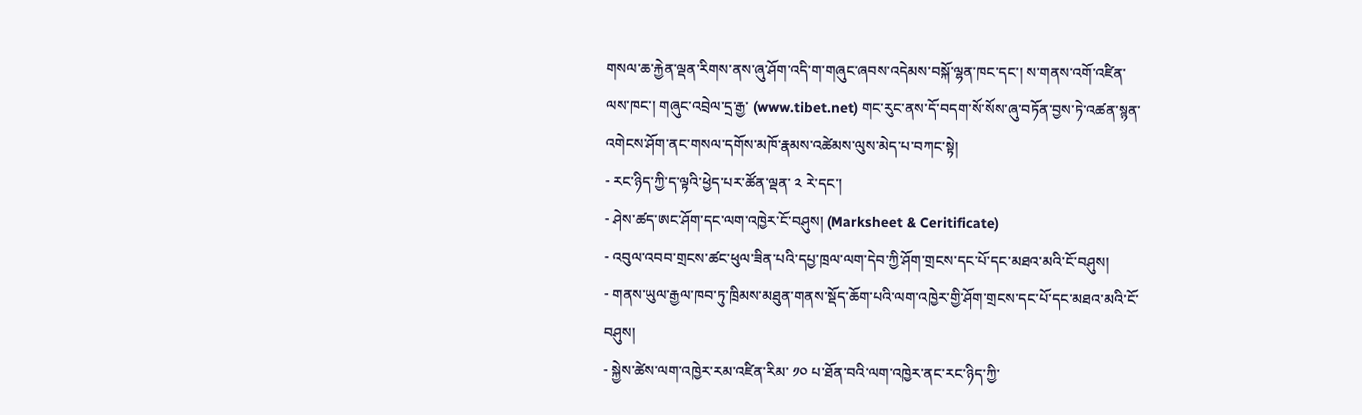གསལ་ཆ་རྐྱེན་ལྡན་རིགས་ནས་ཞུ་ཤོག་འདི་ག་གཞུང་ཞབས་འདེམས་བསྐོ་ལྷན་ཁང་དང་། ས་གནས་འགོ་འཛིན་ལས་ཁང་། གཞུང་འབྲེལ་དྲ་རྒྱ་ (www.tibet.net) གང་རུང་ནས་དོ་བདག་སོ་སོས་ཞུ་བཏོན་བྱས་ཏེ་འཚན་སྙན་འགེངས་ཤོག་ནང་གསལ་དགོས་མཁོ་རྣམས་འཚེམས་ལུས་མེད་པ་བཀང་སྟེ།
- རང་ཉིད་ཀྱི་ད་ལྟའི་ཕྱེད་པར་ཚོན་ལྡན་ ༢ རེ་དང་།
- ཤེས་ཚད་ཨང་ཤོག་དང་ལག་འཁྱེར་ངོ་བཤུས། (Marksheet & Ceritificate)
- འབུལ་འབབ་གྲངས་ཚང་ཕུལ་ཟིན་པའི་དཔྱ་ཁྲལ་ལག་དེབ་ཀྱི་ཤོག་གྲངས་དང་པོ་དང་མཐའ་མའི་ངོ་བཤུས།
- གནས་ཡུལ་རྒྱལ་ཁབ་ཏུ་ཁྲིམས་མཐུན་གནས་སྡོད་ཆོག་པའི་ལག་འཁྱེར་གྱི་ཤོག་གྲངས་དང་པོ་དང་མཐའ་མའི་ངོ་བཤུས།
- སྐྱེས་ཚེས་ལག་འཁྱེར་རམ་འཛིན་རིམ་ ༡༠ པ་ཐོན་བའི་ལག་འཁྱེར་ནང་རང་ཉིད་ཀྱི་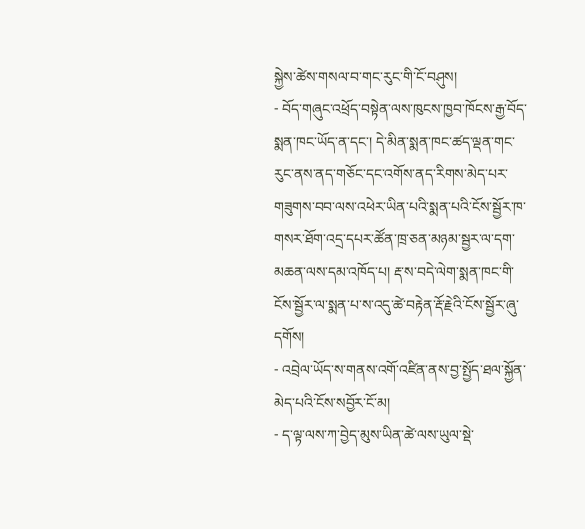སྐྱེས་ཚེས་གསལ་བ་གང་རུང་གི་ངོ་བཤུས།
- བོད་གཞུང་འཕྲོད་བསྟེན་ལས་ཁུངས་ཁྱབ་ཁོངས་རྒྱ་བོད་སྨན་ཁང་ཡོད་ན་དང་། དེ་མིན་སྨན་ཁང་ཚད་ལྡན་གང་རུང་ནས་ནད་གཅོང་དང་འགོས་ནད་རིགས་མེད་པར་གཟུགས་བབ་ལས་འཕེར་ཡིན་པའི་སྨན་པའི་ངོས་སྦྱོར་ཁ་གསར་ཐོག་འདྲ་དཔར་ཚོན་ཁྲ་ཅན་མཉམ་སྦྱར་ལ་དག་མཆན་ལས་དམ་འཁོད་པ། རྡ་ས་བདེ་ལེག་སྨན་ཁང་གི་ངོས་སྦྱོར་ལ་སྨན་པ་ས་འདུ་ཚེ་བརྟེན་རྡོ་རྗེའི་ངོས་སྦྱོར་ཞུ་དགོས།
- འབྲེལ་ཡོད་ས་གནས་འགོ་འཛིན་ནས་བྱ་སྤྱོད་ཐལ་སྐྱོན་མེད་པའི་ངོས་སབྱོར་ངོ་མ།
- ད་ལྟ་ལས་ཀ་བྱེད་མུས་ཡིན་ཚེ་ལས་ཡུལ་སྡེ་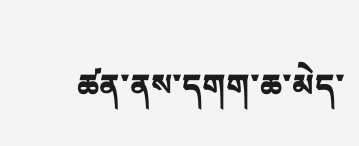ཚན་ནས་དགག་ཆ་མེད་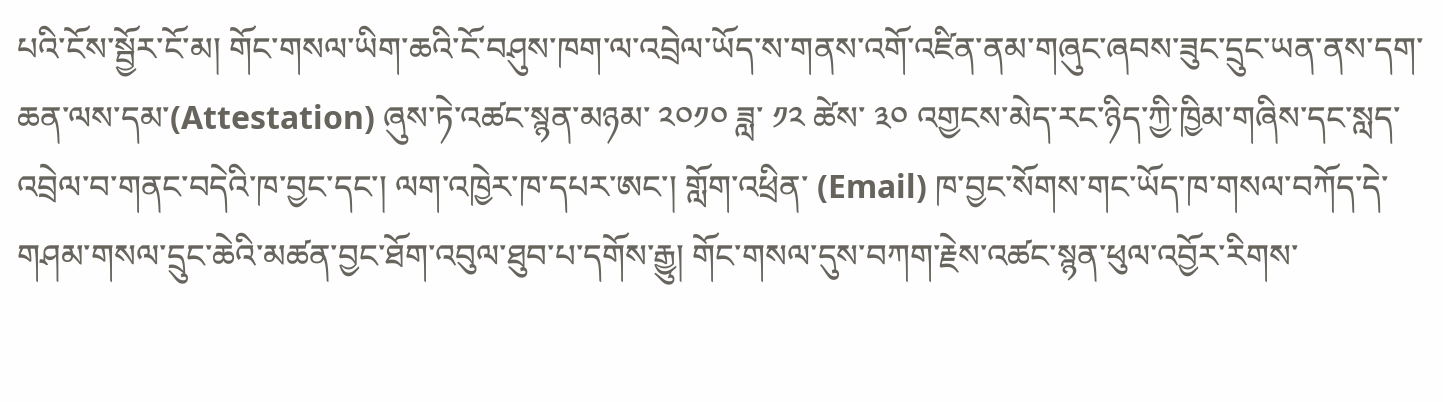པའི་ངོས་སྦྱོར་ངོ་མ། གོང་གསལ་ཡིག་ཆའི་ངོ་བཤུས་ཁག་ལ་འབྲེལ་ཡོད་ས་གནས་འགོ་འཛིན་ནམ་གཞུང་ཞབས་ཟུང་དྲུང་ཡན་ནས་དག་ཆན་ལས་དམ་(Attestation) ཞུས་ཏེ་འཚང་སྙན་མཉམ་ ༢༠༡༠ ཟླ་ ༡༢ ཚེས་ ༣༠ འགྱངས་མེད་རང་ཉིད་ཀྱི་ཁྱིམ་གཞིས་དང་སླད་འབྲེལ་བ་གནང་བདེའི་ཁ་བྱང་དང་། ལག་འཁྱེར་ཁ་དཔར་ཨང་། གློག་འཕྲིན་ (Email) ཁ་བྱང་སོགས་གང་ཡོད་ཁ་གསལ་བཀོད་དེ་གཤམ་གསལ་དྲུང་ཆེའི་མཚན་བྱང་ཐོག་འབུལ་ཐུབ་པ་དགོས་རྒྱུ། གོང་གསལ་དུས་བཀག་རྗེས་འཚང་སྙན་ཕུལ་འབྱོར་རིགས་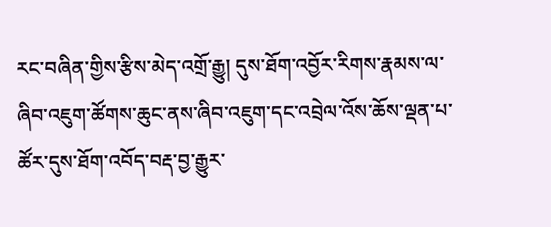རང་བཞིན་གྱིས་རྩིས་མེད་འགྲོ་རྒྱུ། དུས་ཐོག་འབྱོར་རིགས་རྣམས་ལ་ཞིབ་འཇུག་ཚོགས་ཆུང་ནས་ཞིབ་འཇུག་དང་འབྲེལ་འོས་ཆོས་ལྡན་པ་ཚོར་དུས་ཐོག་འབོད་བརྡ་བྱ་རྒྱུར་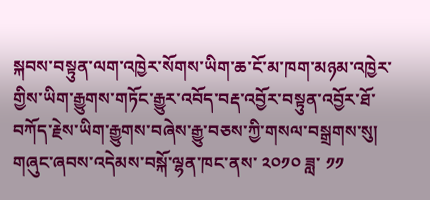སྐབས་བསྟུན་ལག་འཁྱེར་སོགས་ཡིག་ཆ་ངོ་མ་ཁག་མཉམ་འཁྱེར་གྱིས་ཡིག་རྒྱུགས་གཏོང་རྒྱུར་འབོད་བརྡ་འབྱོར་བསྟུན་འབྱོར་ཐོ་བཀོད་རྗེས་ཡིག་རྒྱུགས་བཞེས་རྒྱུ་བཅས་ཀྱི་གསལ་བསྒྲགས་སུ། གཞུང་ཞབས་འདེམས་བསྐོ་ལྷན་ཁང་ནས་ ༢༠༡༠ ཟླ་ ༡༡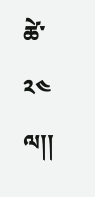ཚེ་ ༢༤ ལ།།